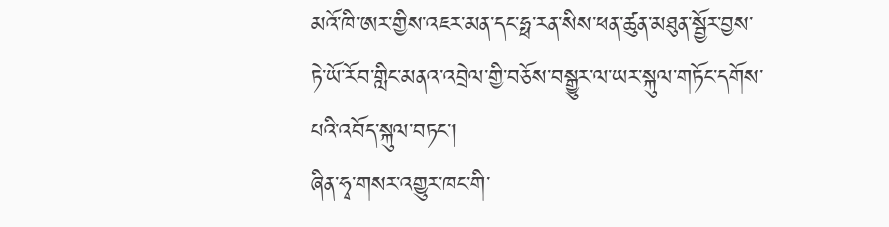མའོ་ཁི་ཨར་གྱིས་འཇར་མན་དང་ཧྥ་རན་སིས་ཕན་ཚུན་མཐུན་སྦྱོར་བྱས་ཏེ་ཡོ་རོབ་གླིང་མནའ་འབྲེལ་གྱི་བཅོས་བསྒྱུར་ལ་ཡར་སྐུལ་གཏོང་དགོས་པའི་འབོད་སྐུལ་བཏང་།
ཞིན་ཧྭ་གསར་འགྱུར་ཁང་གི་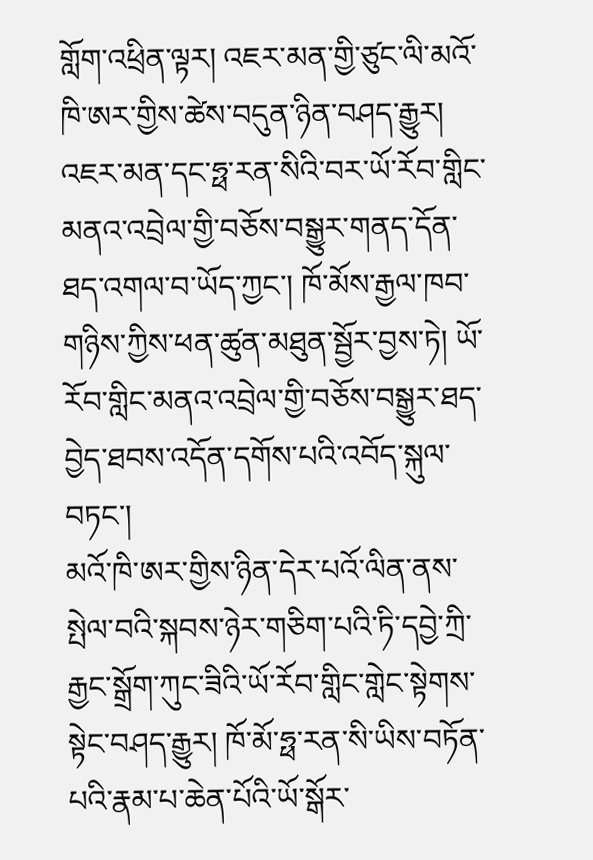གློག་འཕྲིན་ལྟར། འཇར་མན་གྱི་ཙུང་ལི་མའོ་ཁི་ཨར་གྱིས་ཚེས་བདུན་ཉིན་བཤད་རྒྱུར། འཇར་མན་དང་ཧྥ་རན་སིའི་བར་ཡོ་རོབ་གླིང་མནའ་འབྲེལ་གྱི་བཅོས་བསྒྱུར་གནད་དོན་ཐད་འགལ་བ་ཡོད་ཀྱང་། ཁོ་མོས་རྒྱལ་ཁབ་གཉིས་ཀྱིས་ཕན་ཚུན་མཐུན་སྦྱོར་བྱས་ཏེ། ཡོ་རོབ་གླིང་མནའ་འབྲེལ་གྱི་བཅོས་བསྒྱུར་ཐད་བྱེད་ཐབས་འདོན་དགོས་པའི་འབོད་སྐུལ་བཏང་།
མའོ་ཁི་ཨར་གྱིས་ཉིན་དེར་པའོ་ལིན་ནས་སྤེལ་བའི་སྐབས་ཉེར་གཅིག་པའི་ཏི་དབྱེ་ཀྲི་རྒྱང་སྒྲོག་ཀུང་ཟིའི་ཡོ་རོབ་གླིང་གླེང་སྟེགས་སྟེང་བཤད་རྒྱུར། ཁོ་མོ་ཧྥ་རན་སི་ཡིས་བཏོན་པའི་རྣམ་པ་ཆེན་པོའི་ཡོ་སྒོར་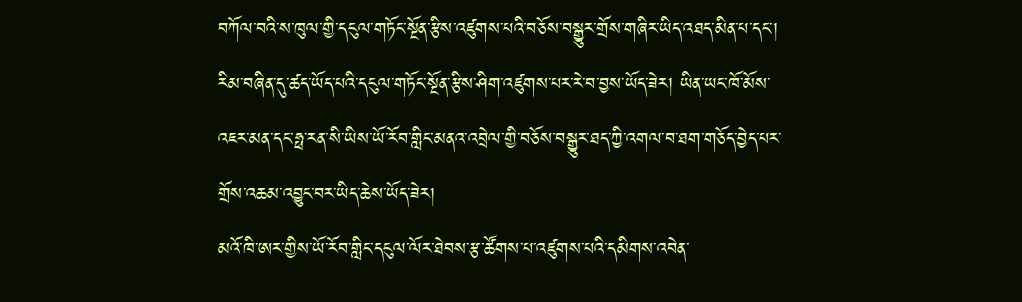བཀོལ་བའི་ས་ཁུལ་གྱི་དངུལ་གཏོང་སྔོན་རྩིས་འཛུགས་པའི་བཅོས་བསྒྱུར་གྲོས་གཞིར་ཡིད་འཐད་མིན་པ་དང་། རིམ་བཞིན་དུ་ཚད་ཡོད་པའི་དངུལ་གཏོང་སྔོན་རྩིས་ཤིག་འཛུགས་པར་རེ་བ་བྱས་ཡོད་ཟེར། ཡིན་ཡང་ཁོ་མོས་འཇར་མན་དང་ཧྥ་རན་སི་ཡིས་ཡོ་རོབ་གླིང་མནའ་འབྲེལ་གྱི་བཅོས་བསྒྱུར་ཐད་ཀྱི་འགལ་བ་ཐག་གཅོད་བྱེད་པར་གྲོས་འཆམ་འབྱུང་བར་ཡིད་ཆེས་ཡོད་ཟེར།
མའོ་ཁི་ཨར་གྱིས་ཡོ་རོབ་གླིང་དངུལ་ལོར་ཐེབས་རྩ་ཚོགས་པ་འཛུགས་པའི་དམིགས་འབེན་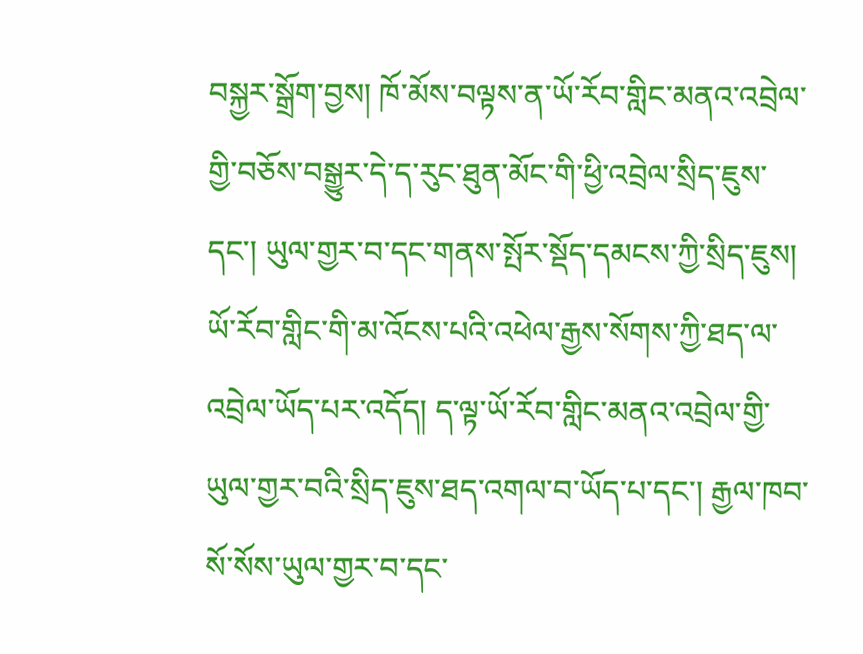བསྐྱར་སྒྲོག་བྱས། ཁོ་མོས་བལྟས་ན་ཡོ་རོབ་གླིང་མནའ་འབྲེལ་གྱི་བཅོས་བསྒྱུར་དེ་ད་རུང་ཐུན་མོང་གི་ཕྱི་འབྲེལ་སྲིད་ཇུས་དང་། ཡུལ་གྱར་བ་དང་གནས་སྤོར་སྡོད་དམངས་ཀྱི་སྲིད་ཇུས། ཡོ་རོབ་གླིང་གི་མ་འོངས་པའི་འཕེལ་རྒྱས་སོགས་ཀྱི་ཐད་ལ་འབྲེལ་ཡོད་པར་འདོད། ད་ལྟ་ཡོ་རོབ་གླིང་མནའ་འབྲེལ་གྱི་ཡུལ་གྱར་བའི་སྲིད་ཇུས་ཐད་འགལ་བ་ཡོད་པ་དང་། རྒྱལ་ཁབ་སོ་སོས་ཡུལ་གྱར་བ་དང་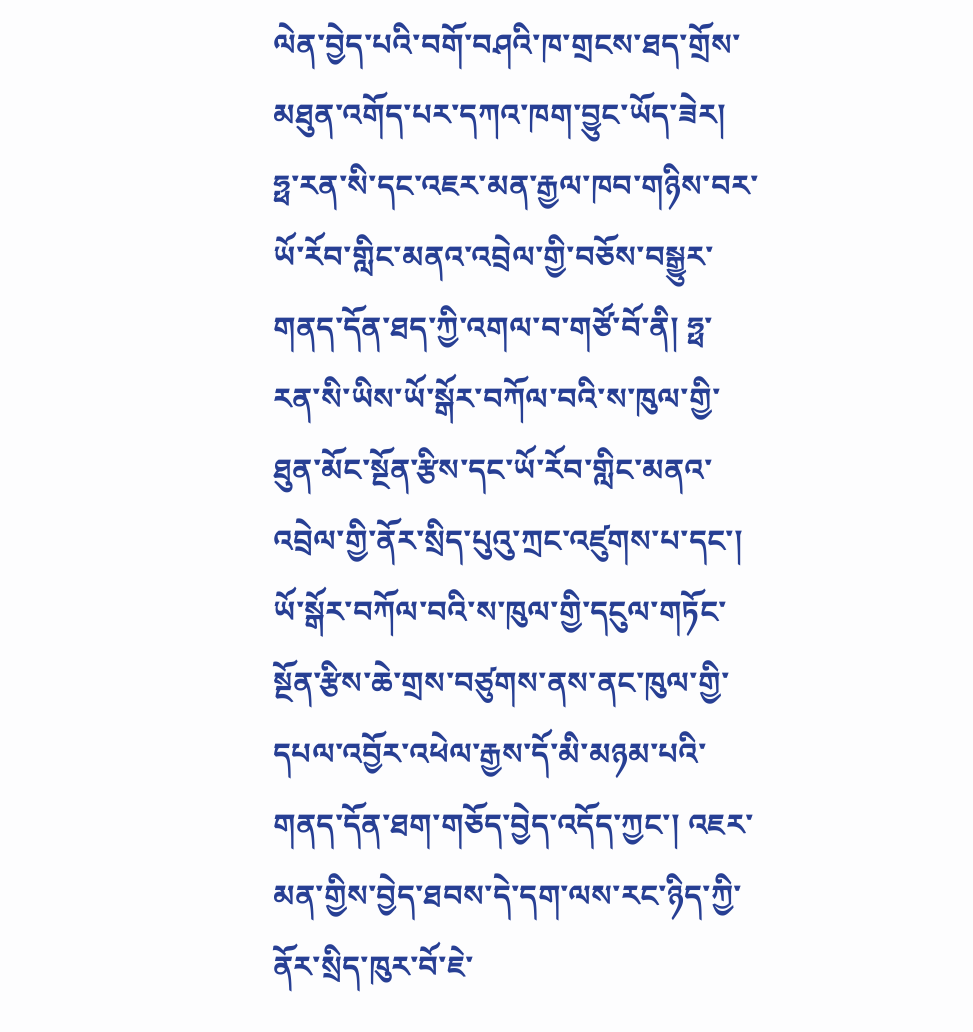ལེན་བྱེད་པའི་བགོ་བཤའི་ཁ་གྲངས་ཐད་གྲོས་མཐུན་འགོད་པར་དཀའ་ཁག་བྱུང་ཡོད་ཟེར།
ཧྥ་རན་སི་དང་འཇར་མན་རྒྱལ་ཁབ་གཉིས་བར་ཡོ་རོབ་གླིང་མནའ་འབྲེལ་གྱི་བཅོས་བསྒྱུར་གནད་དོན་ཐད་ཀྱི་འགལ་བ་གཙོ་བོ་ནི། ཧྥ་རན་སི་ཡིས་ཡོ་སྒོར་བཀོལ་བའི་ས་ཁུལ་གྱི་ཐུན་མོང་སྔོན་རྩིས་དང་ཡོ་རོབ་གླིང་མནའ་འབྲེལ་གྱི་ནོར་སྲིད་པུའུ་ཀྲང་འཛུགས་པ་དང་། ཡོ་སྒོར་བཀོལ་བའི་ས་ཁུལ་གྱི་དངུལ་གཏོང་སྔོན་རྩིས་ཆེ་གྲས་བཙུགས་ནས་ནང་ཁུལ་གྱི་དཔལ་འབྱོར་འཕེལ་རྒྱས་དོ་མི་མཉམ་པའི་གནད་དོན་ཐག་གཅོད་བྱེད་འདོད་ཀྱང་། འཇར་མན་གྱིས་བྱེད་ཐབས་དེ་དག་ལས་རང་ཉིད་ཀྱི་ནོར་སྲིད་ཁུར་བོ་ཇེ་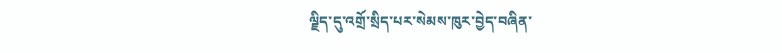ལྗིད་དུ་འགྲོ་སྲིད་པར་སེམས་ཁུར་བྱེད་བཞིན་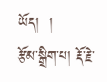ཡོད།  །
རྩོམ་སྒྲིག་པ། རྡོ་རྗེ་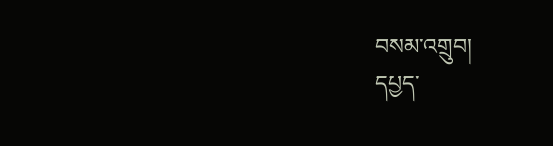བསམ་འགྲུབ།
དཔྱད་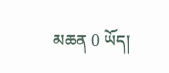མཆན 0 ཡོད།